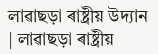লাৱাছড়া ৰাষ্ট্ৰীয় উদ্যান
| লাৱাছড়া ৰাষ্ট্ৰীয়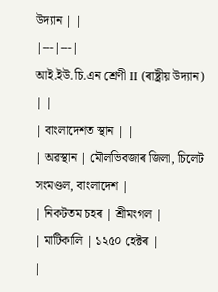উদ্যান | |
|---|---|
আই.ইউ.চি.এন শ্ৰেণী II (ৰাষ্ট্ৰীয় উদ্যান) | |
| বাংলাদেশত স্থান | |
| অৱস্থান | মৌলভিবজাৰ জিলা, চিলেট সংমণ্ডল, বাংলাদেশ |
| নিকটতম চহৰ | শ্ৰীমংগল |
| মাটিকালি | ১২৫০ হেক্টৰ |
|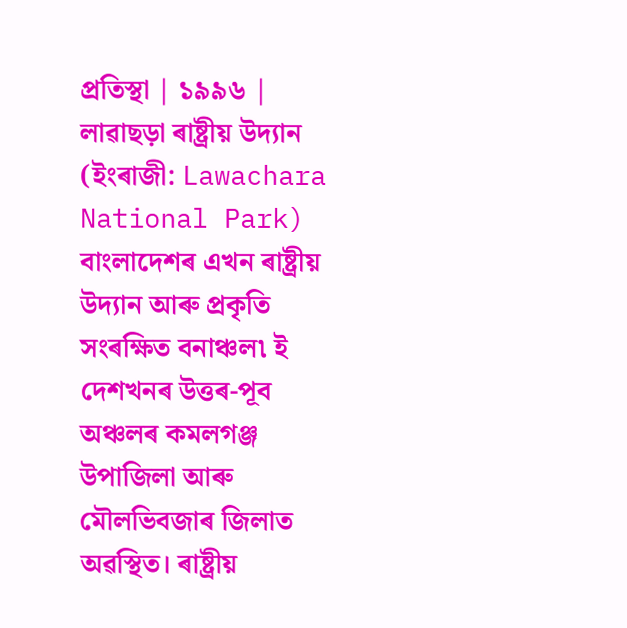প্ৰতিস্থা | ১৯৯৬ |
লাৱাছড়া ৰাষ্ট্ৰীয় উদ্যান (ইংৰাজী: Lawachara National Park) বাংলাদেশৰ এখন ৰাষ্ট্ৰীয় উদ্যান আৰু প্ৰকৃতি সংৰক্ষিত বনাঞ্চল৷ ই দেশখনৰ উত্তৰ-পূব অঞ্চলৰ কমলগঞ্জ উপাজিলা আৰু মৌলভিবজাৰ জিলাত অৱস্থিত। ৰাষ্ট্ৰীয়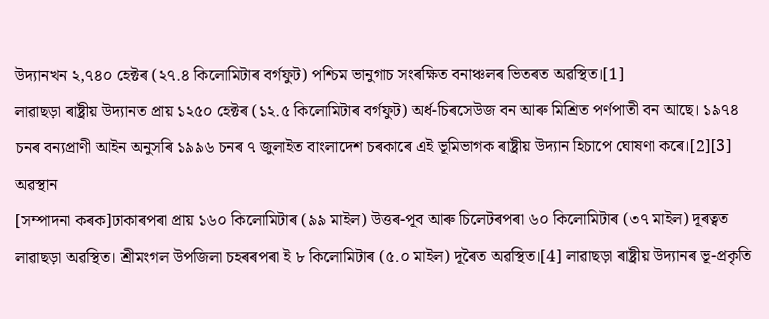উদ্যানখন ২,৭৪০ হেক্টৰ (২৭.৪ কিলোমিটাৰ বৰ্গফুট) পশ্চিম ভানুগাচ সংৰক্ষিত বনাঞ্চলৰ ভিতৰত অৱস্থিত।[1]
লাৱাছড়া ৰাষ্ট্ৰীয় উদ্যানত প্ৰায় ১২৫০ হেক্টৰ (১২.৫ কিলোমিটাৰ বৰ্গফুট) অৰ্ধ-চিৰসেউজ বন আৰু মিশ্ৰিত পৰ্ণপাতী বন আছে। ১৯৭৪ চনৰ বন্যপ্ৰাণী আইন অনুসৰি ১৯৯৬ চনৰ ৭ জুলাইত বাংলাদেশ চৰকাৰে এই ভূমিভাগক ৰাষ্ট্ৰীয় উদ্যান হিচাপে ঘোষণা কৰে।[2][3]
অৱস্থান
[সম্পাদনা কৰক]ঢাকাৰপৰা প্ৰায় ১৬০ কিলোমিটাৰ (৯৯ মাইল) উত্তৰ-পূব আৰু চিলেটৰপৰা ৬০ কিলোমিটাৰ (৩৭ মাইল) দূৰত্বত লাৱাছড়া অৱস্থিত। শ্ৰীমংগল উপজিলা চহৰৰপৰা ই ৮ কিলোমিটাৰ (৫.০ মাইল) দূৰৈত অৱস্থিত।[4] লাৱাছড়া ৰাষ্ট্ৰীয় উদ্যানৰ ভূ-প্ৰকৃতি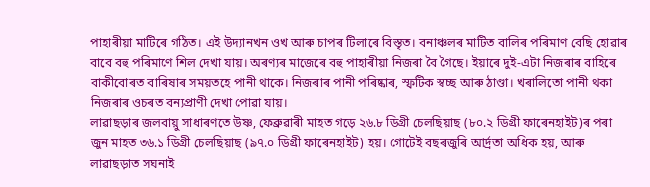পাহাৰীয়া মাটিৰে গঠিত। এই উদ্যানখন ওখ আৰু চাপৰ টিলাৰে বিস্তৃত। বনাঞ্চলৰ মাটিত বালিৰ পৰিমাণ বেছি হোৱাৰ বাবে বহু পৰিমাণে শিল দেখা যায়। অৰণ্যৰ মাজেৰে বহু পাহাৰীয়া নিজৰা বৈ গৈছে। ইয়াৰে দুই-এটা নিজৰাৰ বাহিৰে বাকীবোৰত বাৰিষাৰ সময়তহে পানী থাকে। নিজৰাৰ পানী পৰিষ্কাৰ, স্ফটিক স্বচ্ছ আৰু ঠাণ্ডা। খৰালিতো পানী থকা নিজৰাৰ ওচৰত বন্যপ্ৰাণী দেখা পোৱা যায়।
লাৱাছড়াৰ জলবায়ু সাধাৰণতে উষ্ণ, ফেব্ৰুৱাৰী মাহত গড়ে ২৬.৮ ডিগ্ৰী চেলছিয়াছ (৮০.২ ডিগ্ৰী ফাৰেনহাইট)ৰ পৰা জুন মাহত ৩৬.১ ডিগ্ৰী চেলছিয়াছ (৯৭.০ ডিগ্ৰী ফাৰেনহাইট) হয়। গোটেই বছৰজুৰি আৰ্দ্ৰতা অধিক হয়, আৰু লাৱাছড়াত সঘনাই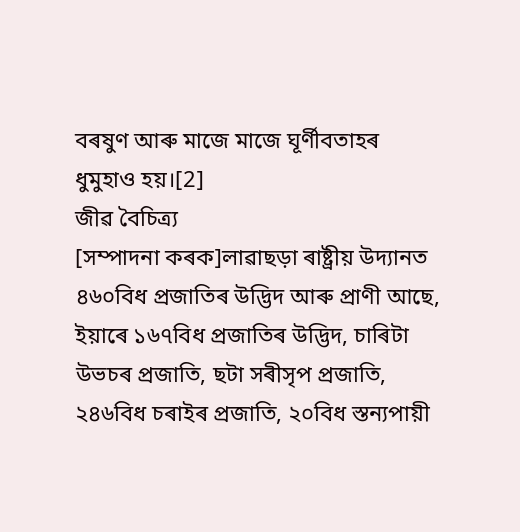বৰষুণ আৰু মাজে মাজে ঘূৰ্ণীবতাহৰ ধুমুহাও হয়।[2]
জীৱ বৈচিত্ৰ্য
[সম্পাদনা কৰক]লাৱাছড়া ৰাষ্ট্ৰীয় উদ্যানত ৪৬০বিধ প্ৰজাতিৰ উদ্ভিদ আৰু প্ৰাণী আছে, ইয়াৰে ১৬৭বিধ প্ৰজাতিৰ উদ্ভিদ, চাৰিটা উভচৰ প্ৰজাতি, ছটা সৰীসৃপ প্ৰজাতি, ২৪৬বিধ চৰাইৰ প্ৰজাতি, ২০বিধ স্তন্যপায়ী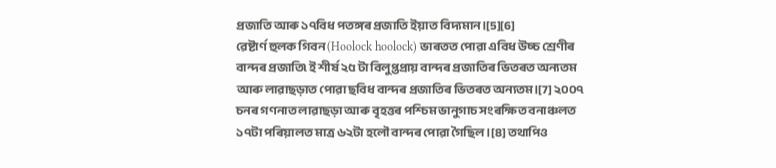প্ৰজাতি আৰু ১৭বিধ পতঙ্গৰ প্ৰজাতি ইয়াত বিদ্যমান।[5][6]
ৱেষ্টাৰ্ণ হুলক গিবন (Hoolock hoolock) ভাৰতত পোৱা এবিধ উচ্চ শ্ৰেণীৰ বান্দৰ প্ৰজাতি৷ ই শীৰ্ষ ২৫ টা বিলুপ্তপ্ৰায় বান্দৰ প্ৰজাতিৰ ভিতৰত অন্যতম আৰু লাৱাছড়াত পোৱা ছবিধ বান্দৰ প্ৰজাতিৰ ভিতৰত অন্যতম।[7] ২০০৭ চনৰ গণনাত লাৱাছড়া আৰু বৃহত্তৰ পশ্চিম ভানুগাচ সংৰক্ষিত বনাঞ্চলত ১৭টা পৰিয়ালত মাত্ৰ ৬২টা হলৌ বান্দৰ পোৱা গৈছিল।[8] তথাপিও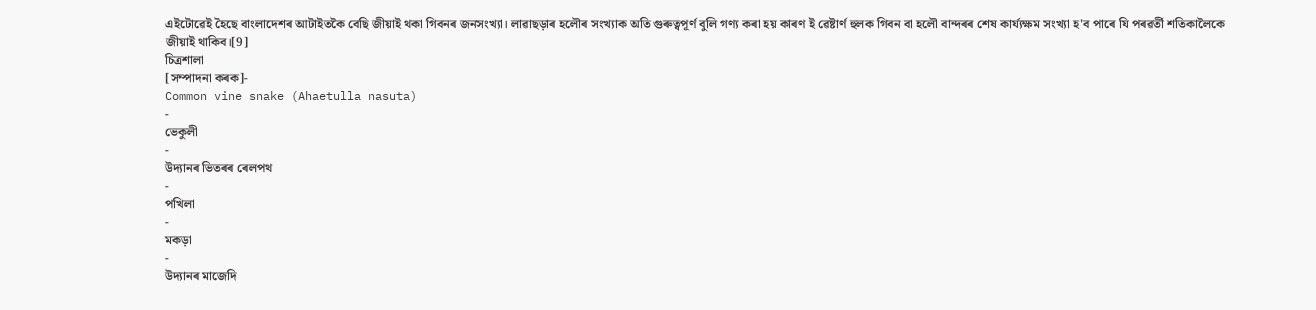এইটোৱেই হৈছে বাংলাদেশৰ আটাইতকৈ বেছি জীয়াই থকা গিবনৰ জনসংখ্যা। লাৱাছড়াৰ হলৌৰ সংখ্যাক অতি গুৰুত্বপূৰ্ণ বুলি গণ্য কৰা হয় কাৰণ ই ৱেষ্টাৰ্ণ হুলক গিবন বা হলৌ বান্দৰৰ শেষ কাৰ্য্যক্ষম সংখ্যা হ'ব পাৰে যি পৰৱৰ্তী শতিকালৈকে জীয়াই থাকিব।[9]
চিত্ৰশালা
[সম্পাদনা কৰক]-
Common vine snake (Ahaetulla nasuta)
-
ভেকুলী
-
উদ্যানৰ ভিতৰৰ ৰেলপথ
-
পখিলা
-
মকড়া
-
উদ্যানৰ মাজেদি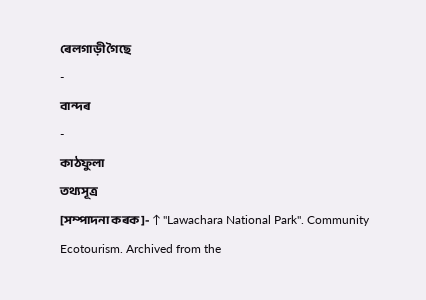ৰেলগাড়ী গৈছে
-
বান্দৰ
-
কাঠফুলা
তথ্যসূত্ৰ
[সম্পাদনা কৰক]- ↑ "Lawachara National Park". Community Ecotourism. Archived from the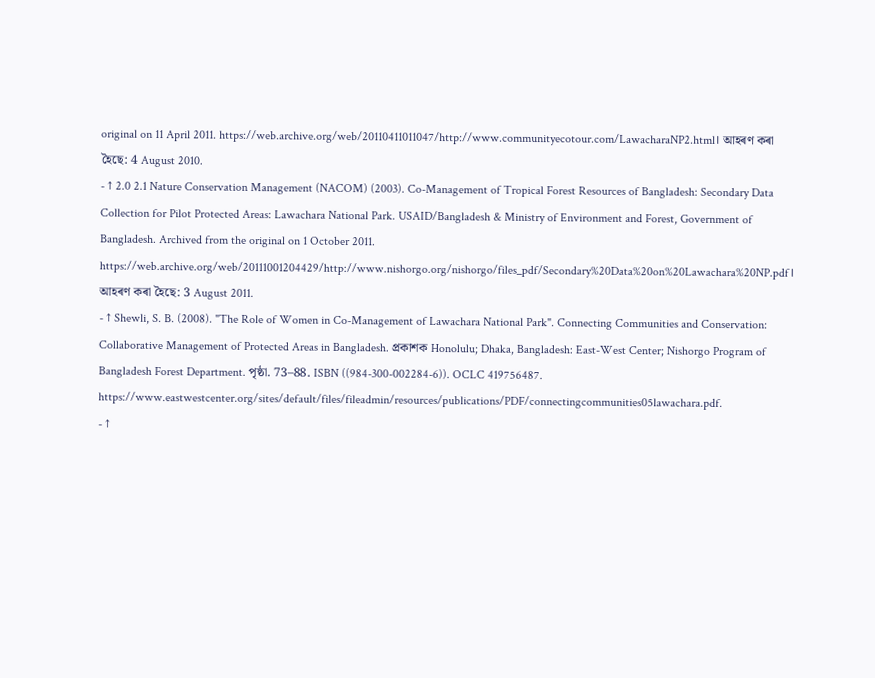original on 11 April 2011. https://web.archive.org/web/20110411011047/http://www.communityecotour.com/LawacharaNP2.html। আহৰণ কৰা হৈছে: 4 August 2010.
- ↑ 2.0 2.1 Nature Conservation Management (NACOM) (2003). Co-Management of Tropical Forest Resources of Bangladesh: Secondary Data Collection for Pilot Protected Areas: Lawachara National Park. USAID/Bangladesh & Ministry of Environment and Forest, Government of Bangladesh. Archived from the original on 1 October 2011. https://web.archive.org/web/20111001204429/http://www.nishorgo.org/nishorgo/files_pdf/Secondary%20Data%20on%20Lawachara%20NP.pdf। আহৰণ কৰা হৈছে: 3 August 2011.
- ↑ Shewli, S. B. (2008). "The Role of Women in Co-Management of Lawachara National Park". Connecting Communities and Conservation: Collaborative Management of Protected Areas in Bangladesh. প্ৰকাশক Honolulu; Dhaka, Bangladesh: East-West Center; Nishorgo Program of Bangladesh Forest Department. পৃষ্ঠা. 73–88. ISBN ((984-300-002284-6)). OCLC 419756487. https://www.eastwestcenter.org/sites/default/files/fileadmin/resources/publications/PDF/connectingcommunities05lawachara.pdf.
- ↑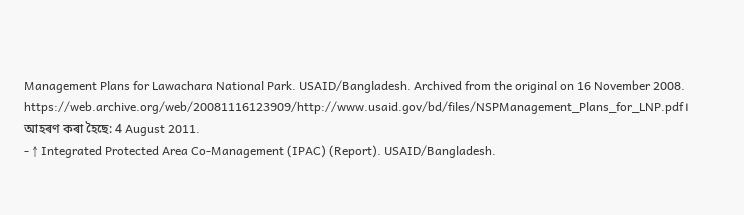Management Plans for Lawachara National Park. USAID/Bangladesh. Archived from the original on 16 November 2008. https://web.archive.org/web/20081116123909/http://www.usaid.gov/bd/files/NSPManagement_Plans_for_LNP.pdf। আহৰণ কৰা হৈছে: 4 August 2011.
- ↑ Integrated Protected Area Co-Management (IPAC) (Report). USAID/Bangladesh.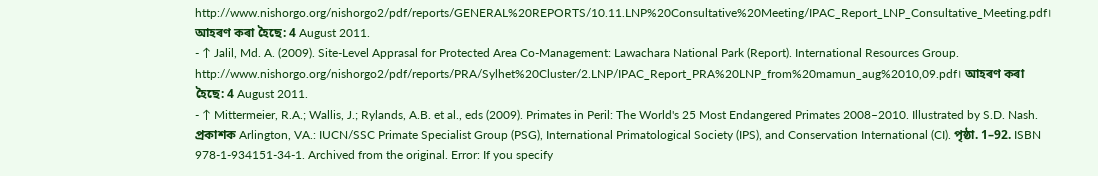http://www.nishorgo.org/nishorgo2/pdf/reports/GENERAL%20REPORTS/10.11.LNP%20Consultative%20Meeting/IPAC_Report_LNP_Consultative_Meeting.pdf। আহৰণ কৰা হৈছে: 4 August 2011.
- ↑ Jalil, Md. A. (2009). Site-Level Apprasal for Protected Area Co-Management: Lawachara National Park (Report). International Resources Group. http://www.nishorgo.org/nishorgo2/pdf/reports/PRA/Sylhet%20Cluster/2.LNP/IPAC_Report_PRA%20LNP_from%20mamun_aug%2010,09.pdf। আহৰণ কৰা হৈছে: 4 August 2011.
- ↑ Mittermeier, R.A.; Wallis, J.; Rylands, A.B. et al., eds (2009). Primates in Peril: The World's 25 Most Endangered Primates 2008–2010. Illustrated by S.D. Nash. প্ৰকাশক Arlington, VA.: IUCN/SSC Primate Specialist Group (PSG), International Primatological Society (IPS), and Conservation International (CI). পৃষ্ঠা. 1–92. ISBN 978-1-934151-34-1. Archived from the original. Error: If you specify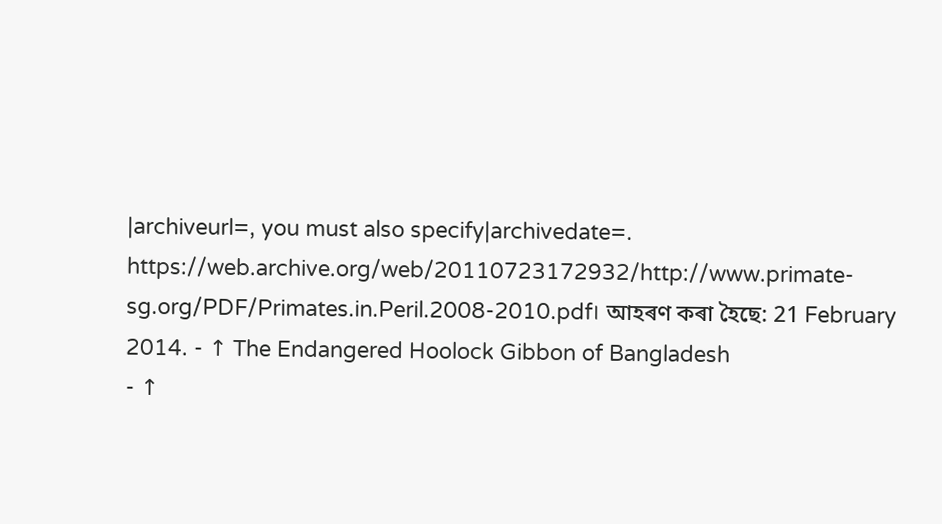|archiveurl=, you must also specify|archivedate=. https://web.archive.org/web/20110723172932/http://www.primate-sg.org/PDF/Primates.in.Peril.2008-2010.pdf। আহৰণ কৰা হৈছে: 21 February 2014. - ↑ The Endangered Hoolock Gibbon of Bangladesh
- ↑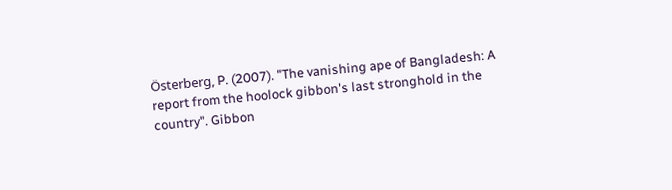Österberg, P. (2007). "The vanishing ape of Bangladesh: A report from the hoolock gibbon's last stronghold in the country". Gibbon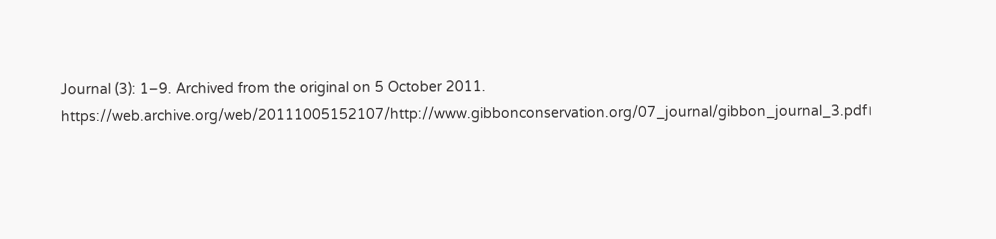Journal (3): 1–9. Archived from the original on 5 October 2011. https://web.archive.org/web/20111005152107/http://www.gibbonconservation.org/07_journal/gibbon_journal_3.pdf।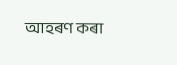আহৰণ কৰা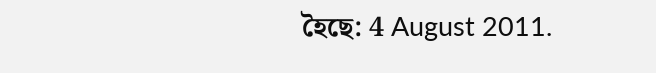হৈছে: 4 August 2011.